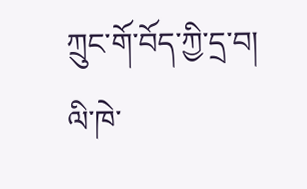ཀྲུང་གོ་བོད་ཀྱི་དྲ་བ།
ལི་ཁེ་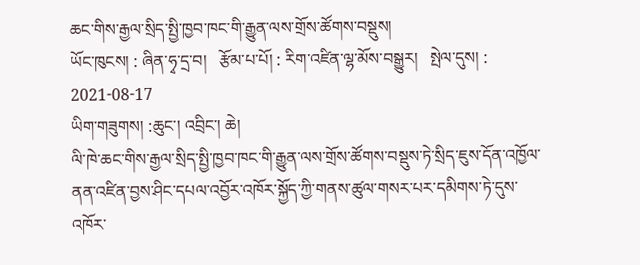ཆང་གིས་རྒྱལ་སྲིད་སྤྱི་ཁྱབ་ཁང་གི་རྒྱུན་ལས་གྲོས་ཚོགས་བསྡུས།
ཡོང་ཁུངས། : ཞིན་ཧྭ་དྲ་བ།   རྩོམ་པ་པོ། : རིག་འཛིན་ལྷ་མོས་བསྒྱུར།   སྤེལ་དུས། : 2021-08-17
ཡིག་གཟུགས། :ཆུང་། འབྲིང་། ཆེ།
ལི་ཁེ་ཆང་གིས་རྒྱལ་སྲིད་སྤྱི་ཁྱབ་ཁང་གི་རྒྱུན་ལས་གྲོས་ཚོགས་བསྡུས་ཏེ་སྲིད་ཇུས་དོན་འཁྱོལ་ནན་འཛིན་བྱས་ཤིང་དཔལ་འབྱོར་འཁོར་སྐྱོད་ཀྱི་གནས་ཚུལ་གསར་པར་དམིགས་ཏེ་དུས་འཁོར་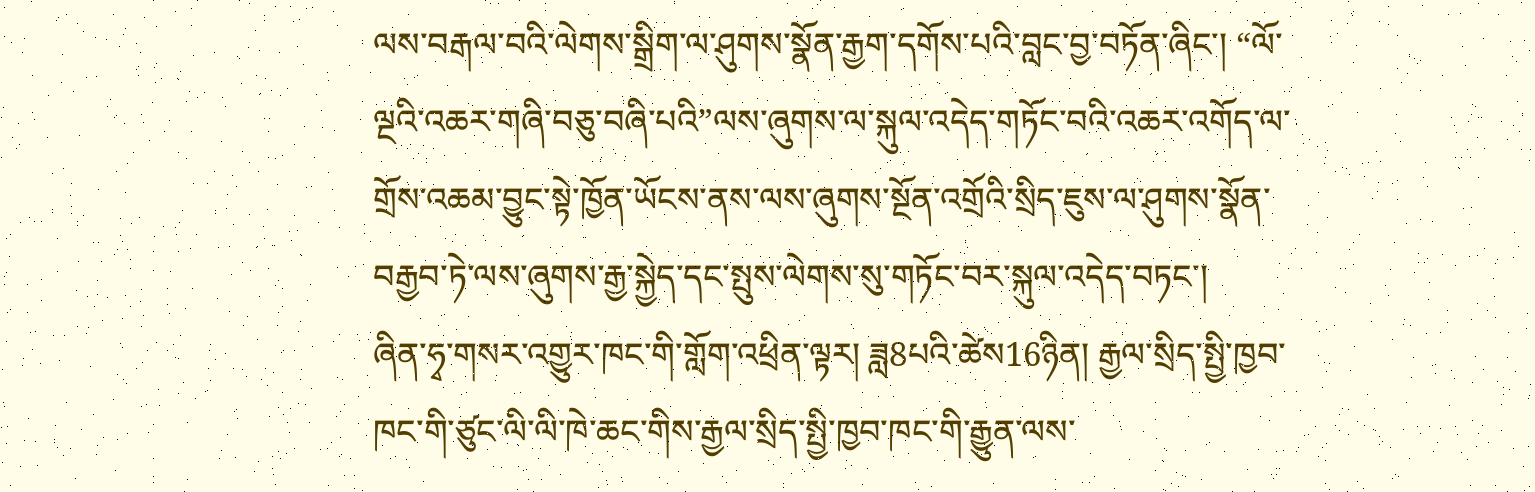ལས་བརྒལ་བའི་ལེགས་སྒྲིག་ལ་ཤུགས་སྣོན་རྒྱག་དགོས་པའི་བླང་བྱ་བཏོན་ཞིང་། “ལོ་ལྔའི་འཆར་གཞི་བཅུ་བཞི་པའི”ལས་ཞུགས་ལ་སྐུལ་འདེད་གཏོང་བའི་འཆར་འགོད་ལ་གྲོས་འཆམ་བྱུང་སྟེ་ཁྱོན་ཡོངས་ནས་ལས་ཞུགས་སྔོན་འགྲོའི་སྲིད་ཇུས་ལ་ཤུགས་སྣོན་བརྒྱབ་ཏེ་ལས་ཞུགས་རྒྱ་སྐྱེད་དང་སྤུས་ལེགས་སུ་གཏོང་བར་སྐུལ་འདེད་བཏང་།
ཞིན་ཧྭ་གསར་འགྱུར་ཁང་གི་གློག་འཕྲིན་ལྟར། ཟླ8པའི་ཚེས16ཉིན། རྒྱལ་སྲིད་སྤྱི་ཁྱབ་ཁང་གི་ཙུང་ལི་ལི་ཁེ་ཆང་གིས་རྒྱལ་སྲིད་སྤྱི་ཁྱབ་ཁང་གི་རྒྱུན་ལས་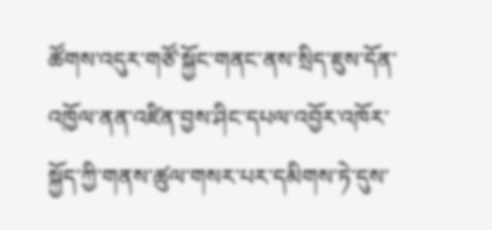ཚོགས་འདུར་གཙོ་སྐྱོང་གནང་ནས་སྲིད་ཇུས་དོན་འཁྱོལ་ནན་འཛིན་བྱས་ཤིང་དཔལ་འབྱོར་འཁོར་སྐྱོད་ཀྱི་གནས་ཚུལ་གསར་པར་དམིགས་ཏེ་དུས་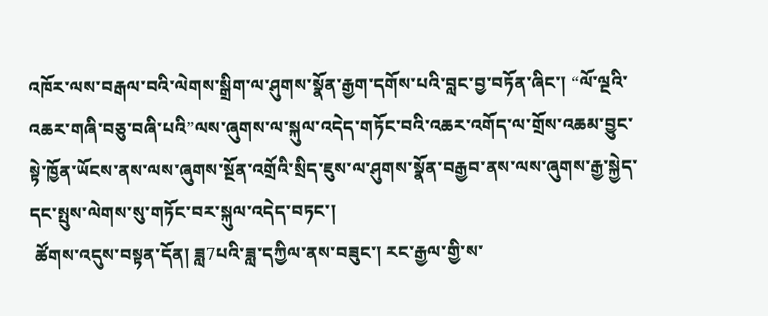འཁོར་ལས་བརྒལ་བའི་ལེགས་སྒྲིག་ལ་ཤུགས་སྣོན་རྒྱག་དགོས་པའི་བླང་བྱ་བཏོན་ཞིང་། “ལོ་ལྔའི་འཆར་གཞི་བཅུ་བཞི་པའི”ལས་ཞུགས་ལ་སྐུལ་འདེད་གཏོང་བའི་འཆར་འགོད་ལ་གྲོས་འཆམ་བྱུང་སྟེ་ཁྱོན་ཡོངས་ནས་ལས་ཞུགས་སྔོན་འགྲོའི་སྲིད་ཇུས་ལ་ཤུགས་སྣོན་བརྒྱབ་ནས་ལས་ཞུགས་རྒྱ་སྐྱེད་དང་སྤུས་ལེགས་སུ་གཏོང་བར་སྐུལ་འདེད་བཏང་།
 ཚོགས་འདུས་བསྟན་དོན། ཟླ7པའི་ཟླ་དཀྱིལ་ནས་བཟུང་། རང་རྒྱལ་གྱི་ས་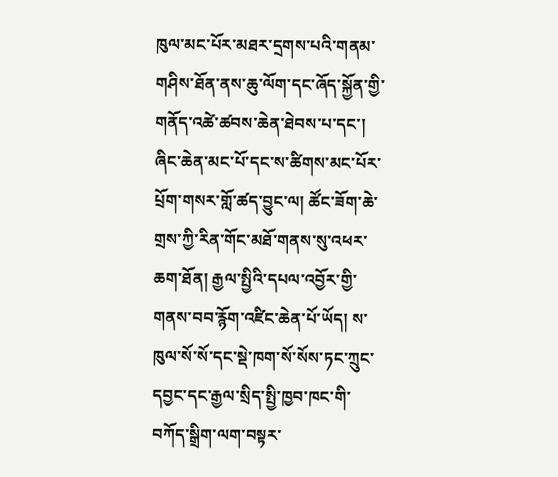ཁུལ་མང་པོར་མཐར་དྲགས་པའི་གནམ་གཤིས་ཐོན་ནས་ཆུ་ལོག་དང་ཞོད་སྐྱོན་གྱི་གནོད་འཚེ་ཚབས་ཆེན་ཐེབས་པ་དང་། ཞིང་ཆེན་མང་པོ་དང་ས་ཚིགས་མང་པོར་པྲོག་གསར་གློ་ཚད་བྱུང་ལ། ཚོང་ཟོག་ཆེ་གྲས་ཀྱི་རིན་གོང་མཐོ་གནས་སུ་འཕར་ཆག་ཐོན། རྒྱལ་སྤྱིའི་དཔལ་འབྱོར་གྱི་གནས་བབ་རྙོག་འཛིང་ཆེན་པོ་ཡོད། ས་ཁུལ་སོ་སོ་དང་སྡེ་ཁག་སོ་སོས་ཏང་ཀྲུང་དབྱང་དང་རྒྱལ་སྲིད་སྤྱི་ཁྱབ་ཁང་གི་བཀོད་སྒྲིག་ལག་བསྟར་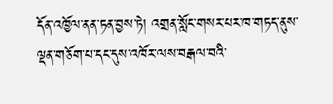དོན་འཁྱོལ་ནན་ཏན་བྱས་ཏེ། འགྲན་སློང་གསར་པར་ཁ་གཏད་ནུས་ལྡན་གཅོག་པ་དང་དུས་འཁོར་ལས་བརྒལ་བའི་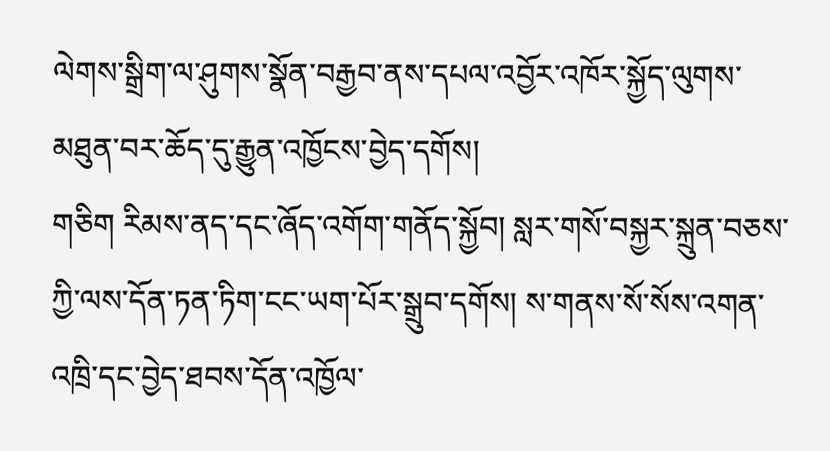ལེགས་སྒྲིག་ལ་ཤུགས་སྣོན་བརྒྱབ་ནས་དཔལ་འབྱོར་འཁོར་སྐྱོད་ལུགས་མཐུན་བར་ཆོད་དུ་རྒྱུན་འཁྱོངས་བྱེད་དགོས།
གཅིག རིམས་ནད་དང་ཞོད་འགོག་གནོད་སྐྱོབ། སླར་གསོ་བསྐྱར་སྐྲུན་བཅས་ཀྱི་ལས་དོན་ཏན་ཏིག་ངང་ཡག་པོར་སྒྲུབ་དགོས། ས་གནས་སོ་སོས་འགན་འཁྲི་དང་བྱེད་ཐབས་དོན་འཁྱོལ་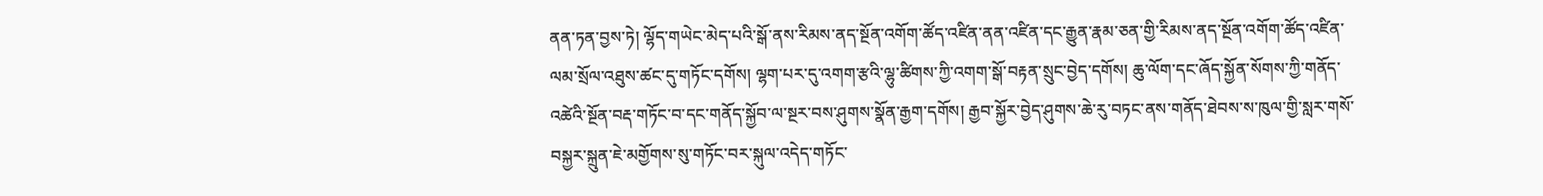ནན་ཏན་བྱས་ཏེ། ལྷོད་གཡེང་མེད་པའི་སྒོ་ནས་རིམས་ནད་སྔོན་འགོག་ཚོད་འཛིན་ནན་འཛིན་དང་རྒྱུན་རྣམ་ཅན་གྱི་རིམས་ནད་སྔོན་འགོག་ཚོད་འཛིན་ལམ་སྲོལ་འཐུས་ཚང་དུ་གཏོང་དགོས། ལྷག་པར་དུ་འགག་རྩའི་ལྷུ་ཚིགས་ཀྱི་འགག་སྒོ་བརྟན་སྲུང་བྱེད་དགོས། ཆུ་ལོག་དང་ཞོད་སྐྱོན་སོགས་ཀྱི་གནོད་འཚེའི་སྔོན་བརྡ་གཏོང་བ་དང་གནོད་སྐྱོབ་ལ་སྔར་བས་ཤུགས་སྣོན་རྒྱག་དགོས། རྒྱབ་སྐྱོར་བྱེད་ཤུགས་ཆེ་རུ་བཏང་ནས་གནོད་ཐེབས་ས་ཁུལ་གྱི་སླར་གསོ་བསྐྱར་སྐྲུན་ཇེ་མགྱོགས་སུ་གཏོང་བར་སྐུལ་འདེད་གཏོང་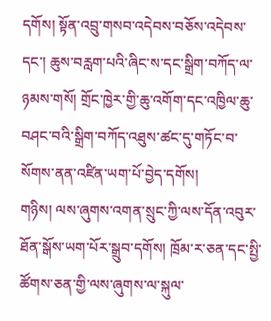དགོས། སྟོན་འབྲུ་གསབ་འདེབས་བཅོས་འདེབས་དང་། ཆུས་བརླག་པའི་ཞིང་ས་དང་སྒྲིག་བཀོད་ལ་ཉམས་གསོ། གྲོང་ཁྱེར་གྱི་ཆུ་འགོག་དང་འཁྱིལ་ཆུ་བཤང་བའི་སྒྲིག་བཀོད་འཐུས་ཚང་དུ་གཏོང་བ་སོགས་ནན་འཛིན་ཡག་པོ་བྱེད་དགོས།
གཉིས། ལས་ཞུགས་འགན་སྲུང་ཀྱི་ལས་དོན་འབུར་ཐོན་སྒོས་ཡག་པོར་སྒྲུབ་དགོས། ཁྲོམ་ར་ཅན་དང་སྤྱི་ཚོགས་ཅན་གྱི་ལས་ཞུགས་ལ་སྐུལ་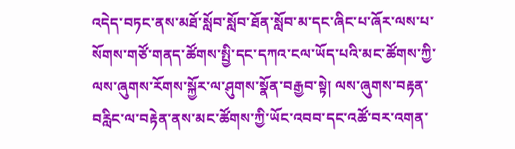འདེད་བཏང་ནས་མཐོ་སློབ་སློབ་ཐོན་སློབ་མ་དང་ཞིང་པ་ཞོར་ལས་པ་སོགས་གཙོ་གནད་ཚོགས་སྤྱི་དང་དཀའ་ངལ་ཡོད་པའི་མང་ཚོགས་ཀྱི་ལས་ཞུགས་རོགས་སྐྱོར་ལ་ཤུགས་སྣོན་བརྒྱབ་སྟེ། ལས་ཞུགས་བརྟན་བརླིང་ལ་བརྟེན་ནས་མང་ཚོགས་ཀྱི་ཡོང་འབབ་དང་འཚོ་བར་འགན་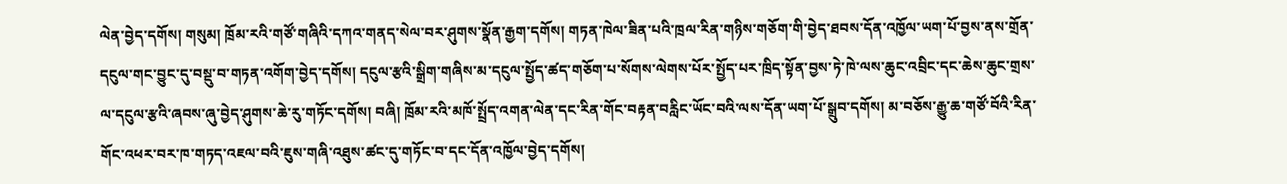ལེན་བྱེད་དགོས། གསུམ། ཁྲོམ་རའི་གཙོ་གཞིའི་དཀའ་གནད་སེལ་བར་ཤུགས་སྣོན་རྒྱག་དགོས། གཏན་ཁེལ་ཟིན་པའི་ཁྲལ་རིན་གཉིས་གཅོག་གི་བྱེད་ཐབས་དོན་འཁྱོལ་ཡག་པོ་བྱས་ནས་གྲོན་དངུལ་གང་བྱུང་དུ་བསྡུ་བ་གཏན་འགོག་བྱེད་དགོས། དངུལ་རྩའི་སྒྲིག་གཞིས་མ་དངུལ་སྤྱོད་ཚད་གཅོག་པ་སོགས་ལེགས་པོར་སྤྱོད་པར་ཁྲིད་སྟོན་བྱས་ཏེ་ཁེ་ལས་ཆུང་འབྲིང་དང་ཆེས་ཆུང་གྲས་ལ་དངུལ་རྩའི་ཞབས་ཞུ་བྱེད་ཤུགས་ཆེ་རུ་གཏོང་དགོས། བཞི། ཁྲོམ་རའི་མཁོ་སྤྲོད་འགན་ལེན་དང་རིན་གོང་བརྟན་བརླིང་ཡོང་བའི་ལས་དོན་ཡག་པོ་སྒྲུབ་དགོས། མ་བཅོས་རྒྱུ་ཆ་གཙོ་བོའི་རིན་གོང་འཕར་བར་ཁ་གཏད་འཇལ་བའི་ཇུས་གཞི་འཐུས་ཚང་དུ་གཏོང་བ་དང་དོན་འཁྱོལ་བྱེད་དགོས།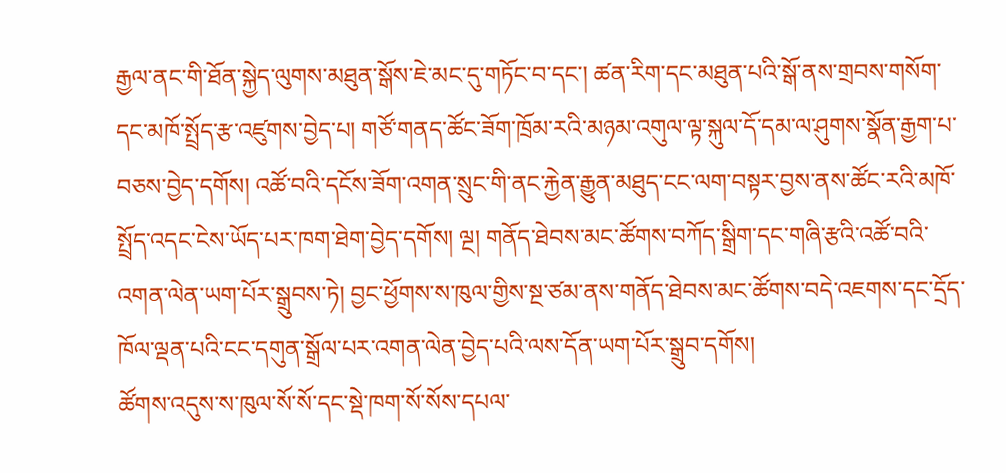རྒྱལ་ནང་གི་ཐོན་སྐྱེད་ལུགས་མཐུན་སྒོས་ཇེ་མང་དུ་གཏོང་བ་དང་། ཚན་རིག་དང་མཐུན་པའི་སྒོ་ནས་གྲབས་གསོག་དང་མཁོ་སྤྲོད་རྩ་འཛུགས་བྱེད་པ། གཙོ་གནད་ཚོང་ཟོག་ཁྲོམ་རའི་མཉམ་འགུལ་ལྟ་སྐུལ་དོ་དམ་ལ་ཤུགས་སྣོན་རྒྱག་པ་བཅས་བྱེད་དགོས། འཚོ་བའི་དངོས་ཟོག་འགན་སྲུང་གི་ནང་རྐྱེན་རྒྱུན་མཐུད་ངང་ལག་བསྟར་བྱས་ནས་ཚོང་རའི་མཁོ་སྤྲོད་འདང་ངེས་ཡོད་པར་ཁག་ཐེག་བྱེད་དགོས། ལྔ། གནོད་ཐེབས་མང་ཚོགས་བཀོད་སྒྲིག་དང་གཞི་རྩའི་འཚོ་བའི་འགན་ལེན་ཡག་པོར་སྒྲུབས་ཏེ། བྱང་ཕྱོགས་ས་ཁུལ་གྱིས་སྔ་ཙམ་ནས་གནོད་ཐེབས་མང་ཚོགས་བདེ་འཇགས་དང་དྲོད་ཁོལ་ལྡན་པའི་ངང་དགུན་སྒྲོལ་པར་འགན་ལེན་བྱེད་པའི་ལས་དོན་ཡག་པོར་སྒྲུབ་དགོས།
ཚོགས་འདུས་ས་ཁུལ་སོ་སོ་དང་སྡེ་ཁག་སོ་སོས་དཔལ་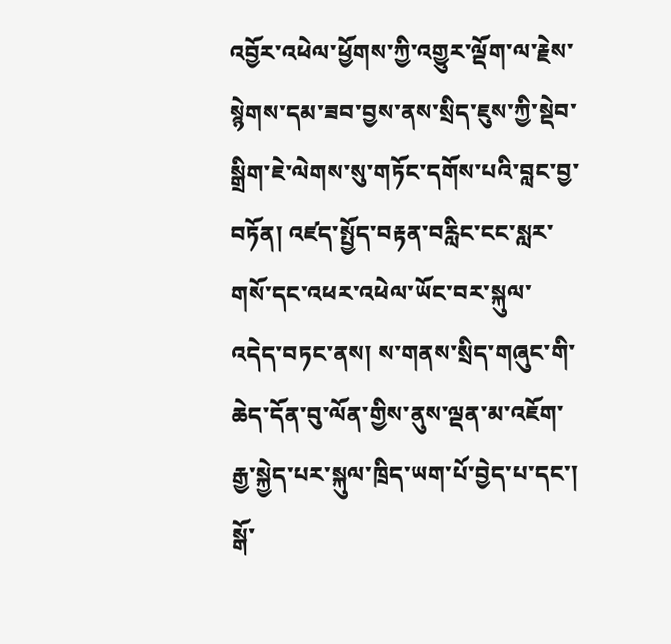འབྱོར་འཕེལ་ཕྱོགས་ཀྱི་འགྱུར་ལྡོག་ལ་རྗེས་སྙེགས་དམ་ཟབ་བྱས་ནས་སྲིད་ཇུས་ཀྱི་སྡེབ་སྒྲིག་ཇེ་ལེགས་སུ་གཏོང་དགོས་པའི་བླང་བྱ་བཏོན། འཛད་སྤྱོད་བརྟན་བརླིང་ངང་སླར་གསོ་དང་འཕར་འཕེལ་ཡོང་བར་སྐུལ་འདེད་བཏང་ནས། ས་གནས་སྲིད་གཞུང་གི་ཆེད་དོན་བུ་ལོན་གྱིས་ནུས་ལྡན་མ་འཇོག་རྒྱ་སྐྱེད་པར་སྐུལ་ཁྲིད་ཡག་པོ་བྱེད་པ་དང་། སྒོ་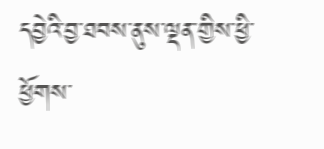དབྱེའི་བྱ་ཐབས་ནུས་ལྡན་གྱིས་ཕྱི་ཕྱོགས་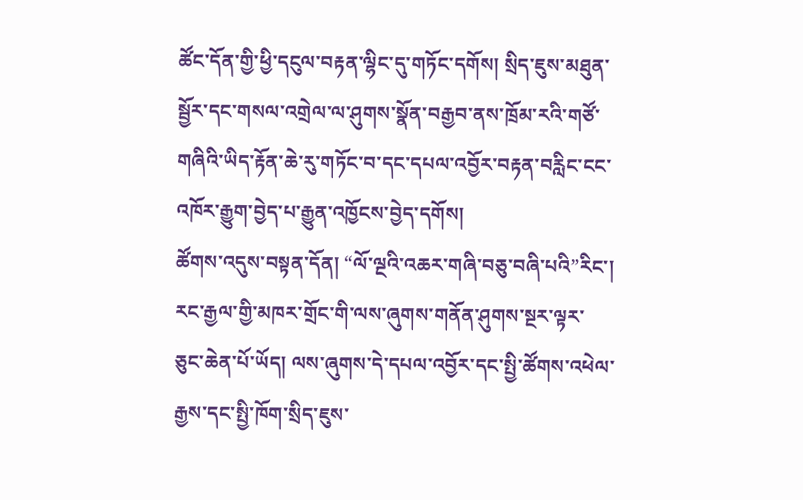ཚོང་དོན་གྱི་ཕྱི་དངུལ་བརྟན་ལྷིང་དུ་གཏོང་དགོས། སྲིད་ཇུས་མཐུན་སྦྱོར་དང་གསལ་འགྲེལ་ལ་ཤུགས་སྣོན་བརྒྱབ་ནས་ཁྲོམ་རའི་གཙོ་གཞིའི་ཡིད་རྟོན་ཆེ་རུ་གཏོང་བ་དང་དཔལ་འབྱོར་བརྟན་བརླིང་ངང་འཁོར་རྒྱུག་བྱེད་པ་རྒྱུན་འཁྱོངས་བྱེད་དགོས།
ཚོགས་འདུས་བསྟན་དོན། “ལོ་ལྔའི་འཆར་གཞི་བཅུ་བཞི་པའི”རིང་། རང་རྒྱལ་གྱི་མཁར་གྲོང་གི་ལས་ཞུགས་གནོན་ཤུགས་སྔར་ལྟར་ཅུང་ཆེན་པོ་ཡོད། ལས་ཞུགས་དེ་དཔལ་འབྱོར་དང་སྤྱི་ཚོགས་འཕེལ་རྒྱས་དང་སྤྱི་ཁོག་སྲིད་ཇུས་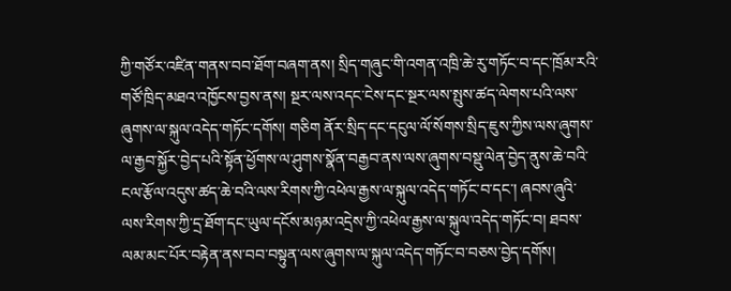ཀྱི་གཙོར་འཛིན་གནས་བབ་ཐོག་བཞག་ནས། སྲིད་གཞུང་གི་འགན་འཁྲི་ཆེ་རུ་གཏོང་བ་དང་ཁྲོམ་རའི་གཙོ་ཁྲིད་མཐའ་འཁྱོངས་བྱས་ནས། སྔར་ལས་འདང་ངེས་དང་སྔར་ལས་སྤུས་ཚད་ལེགས་པའི་ལས་ཞུགས་ལ་སྐུལ་འདེད་གཏོང་དགོས། གཅིག ནོར་སྲིད་དང་དངུལ་ལོ་སོགས་སྲིད་ཇུས་ཀྱིས་ལས་ཞུགས་ལ་རྒྱབ་སྐྱོར་བྱེད་པའི་སྟོན་ཕྱོགས་ལ་ཤུགས་སྣོན་བརྒྱབ་ནས་ལས་ཞུགས་བསྡུ་ལེན་བྱེད་ནུས་ཆེ་བའི་ངལ་རྩོལ་འདུས་ཚད་ཆེ་བའི་ལས་རིགས་ཀྱི་འཕེལ་རྒྱས་ལ་སྐུལ་འདེད་གཏོང་བ་དང་། ཞབས་ཞུའི་ལས་རིགས་ཀྱི་དྲ་ཐོག་དང་ཡུལ་དངོས་མཉམ་འདྲེས་ཀྱི་འཕེལ་རྒྱས་ལ་སྐུལ་འདེད་གཏོང་བ། ཐབས་ལམ་མང་པོར་བརྟེན་ནས་བབ་བསྟུན་ལས་ཞུགས་ལ་སྐུལ་འདེད་གཏོང་བ་བཅས་བྱེད་དགོས།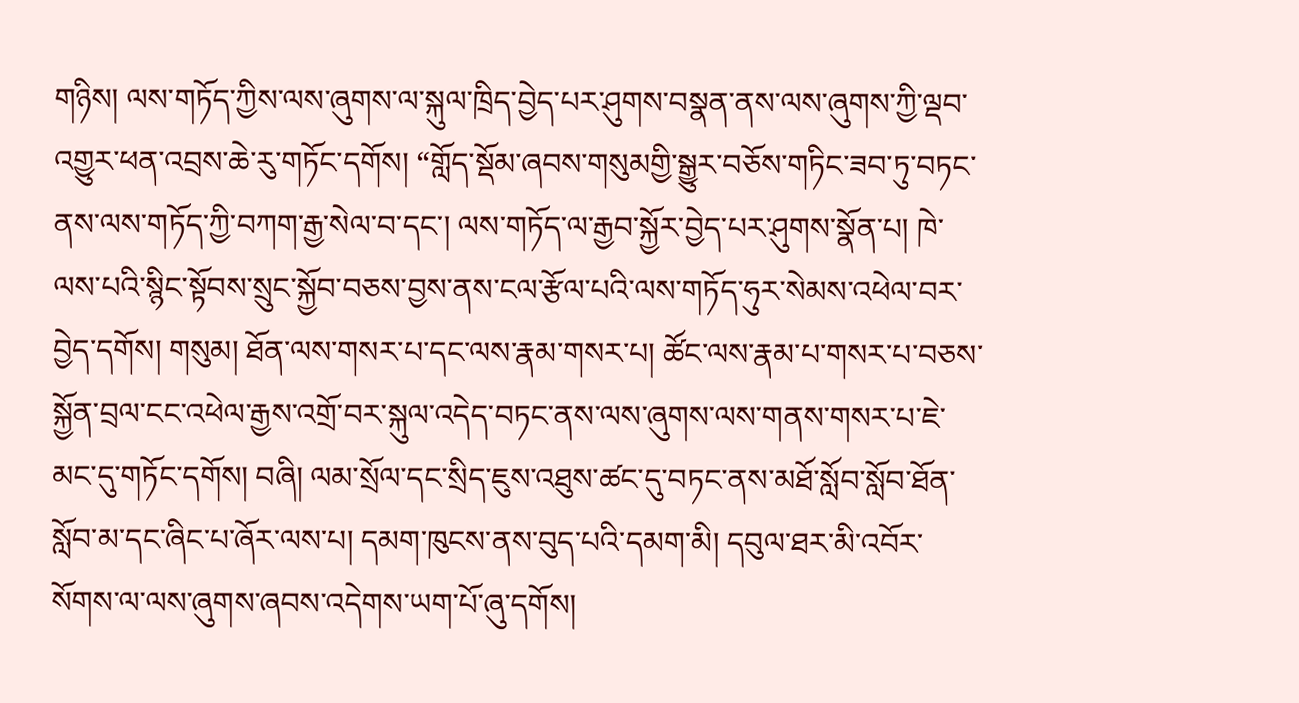གཉིས། ལས་གཏོད་ཀྱིས་ལས་ཞུགས་ལ་སྐུལ་ཁྲིད་བྱེད་པར་ཤུགས་བསྣན་ནས་ལས་ཞུགས་ཀྱི་ལྡབ་འགྱུར་ཕན་འབྲས་ཆེ་རུ་གཏོང་དགོས། “གློད་སྡོམ་ཞབས་གསུམགྱི་སྒྱུར་བཅོས་གཏིང་ཟབ་ཏུ་བཏང་ནས་ལས་གཏོད་ཀྱི་བཀག་རྒྱ་སེལ་བ་དང་། ལས་གཏོད་ལ་རྒྱབ་སྐྱོར་བྱེད་པར་ཤུགས་སྣོན་པ། ཁེ་ལས་པའི་སྙིང་སྟོབས་སྲུང་སྐྱོབ་བཅས་བྱས་ནས་ངལ་རྩོལ་པའི་ལས་གཏོད་ཧུར་སེམས་འཕེལ་བར་བྱེད་དགོས། གསུམ། ཐོན་ལས་གསར་པ་དང་ལས་རྣམ་གསར་པ། ཚོང་ལས་རྣམ་པ་གསར་པ་བཅས་སྐྱོན་བྲལ་ངང་འཕེལ་རྒྱས་འགྲོ་བར་སྐུལ་འདེད་བཏང་ནས་ལས་ཞུགས་ལས་གནས་གསར་པ་ཇེ་མང་དུ་གཏོང་དགོས། བཞི། ལམ་སྲོལ་དང་སྲིད་ཇུས་འཐུས་ཚང་དུ་བཏང་ནས་མཐོ་སློབ་སློབ་ཐོན་སློབ་མ་དང་ཞིང་པ་ཞོར་ལས་པ། དམག་ཁུངས་ནས་བུད་པའི་དམག་མི། དབུལ་ཐར་མི་འབོར་སོགས་ལ་ལས་ཞུགས་ཞབས་འདེགས་ཡག་པོ་ཞུ་དགོས།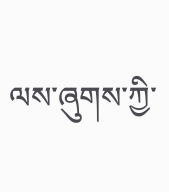ལས་ཞུགས་ཀྱི་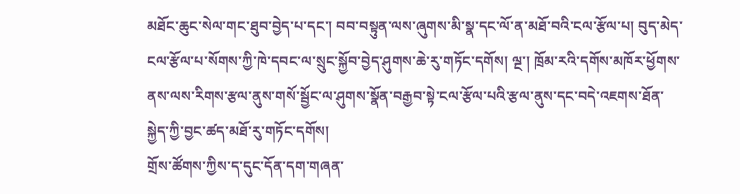མཐོང་ཆུང་སེལ་གང་ཐུབ་བྱེད་པ་དང་། བབ་བསྟུན་ལས་ཞུགས་མི་སྣ་དང་ལོ་ན་མཐོ་བའི་ངལ་རྩོལ་པ། བུད་མེད་ངལ་རྩོལ་པ་སོགས་ཀྱི་ཁེ་དབང་ལ་སྲུང་སྐྱོབ་བྱེད་ཤུགས་ཆེ་རུ་གཏོང་དགོས། ལྔ་། ཁྲོམ་རའི་དགོས་མཁོར་ཕྱོགས་ནས་ལས་རིགས་རྩལ་ནུས་གསོ་སྦྱོང་ལ་ཤུགས་སྣོན་བརྒྱབ་སྟེ་ངལ་རྩོལ་པའི་རྩལ་ནུས་དང་བདེ་འཇགས་ཐོན་སྐྱེད་ཀྱི་བྱང་ཚད་མཐོ་རུ་གཏོང་དགོས།
གྲོས་ཚོགས་ཀྱིས་ད་དུང་དོན་དག་གཞན་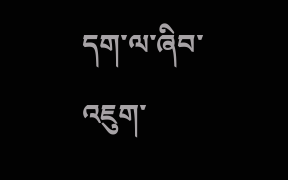དག་ལ་ཞིབ་འཇུག་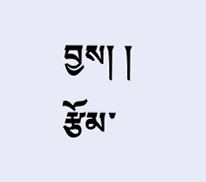བྱས། །
རྩོམ་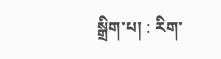སྒྲིག་པ། : རིག་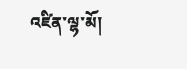འཛིན་ལྷ་མོ།